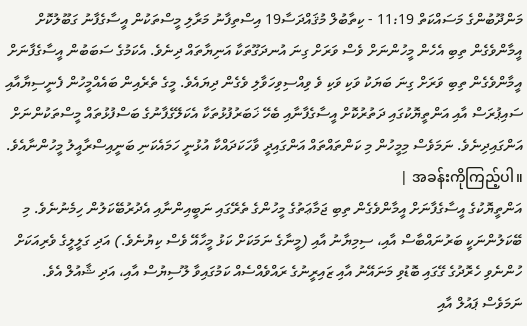މަންދޫބުންގެ މަސައްކަތް 11:19 - ކިތާބުލް މުޤައްދަސާ19 އިސްތިފާނު މަރާލި މީސްތަކުން އީސާގެފާނު ގަބޫލުކޮށް އީމާންވެގެން ތިބި އެހެން މީހުންނަށް ވެސް ވަރަށް ގިނަ އުނދަގޫތަކާ އަނިޔާތައް ދިނެވެ. އެކަމުގެ ސަބަބުން އީސާގެފާނަށް އީމާންވެގެން ތިބި ވަރަށް ގިނަ ބަޔަކު ވަކި ވަކި ވެ ވިއްސިވިހަވާލި ވެގެން ދިޔައެވެ. މީގެ ތެރެއިން ބައެއްމީހުން ފެނީސިޔާއާއި ސައިޕުރަސް އާއި އަންތީޔޮކުގައި ދަތުރުކޮށް އީސާގެފާނާއި ބެހޭ ޚަބަރުފުޅުތަކާ އެކަލޭގެފާނުގެ ބަސްފުޅުތައް މީސްތަކުންނަށް އަންގައިދިނެވެ. ނަމަވެސް މިމީހުން މި ކަންތައްތައް އަންގައިދީ ވާހަކަދައްކާ އުޅުނީ ހަމައެކަނި ބަނީއިސްރާއީލު މީހުންނާއެވެ. အခန်းကိုကြည့်ပါ။ |
އަންތީޔޮކުގެ އީސާގެފާނަށް އީމާންވެގެން ތިބި ޖަމާޢަތުގެ މީހުންގެ ތެރޭގައި ނަބީއިންނާއި އެދުރުބޭކަލުން ހިމެނުނެވެ. މި ބޭކަލުންނަކީ ބަރުނައްބާސް އާއި، ސިމިޔާނު އާއި (މީނާގެ ނަމަކަށް ކަޅު މީހާއޭ ވެސް ކިޔުނެވެ.) އަދި ގަލީލީގެ ވެރިއަކަށް ހުންނެވި ހެރޮދުގެ ގޭގައި ބޮޑުވި މަނައޭނު އާއި ޒައިރީނުގެ ރައްވެއްސެއް ކަމުގައިވާ ލޫސިޔުސް އާއި، އަދި ޝާއުލް އެވެ.
ނަމަވެސް ޕައުލް އާއި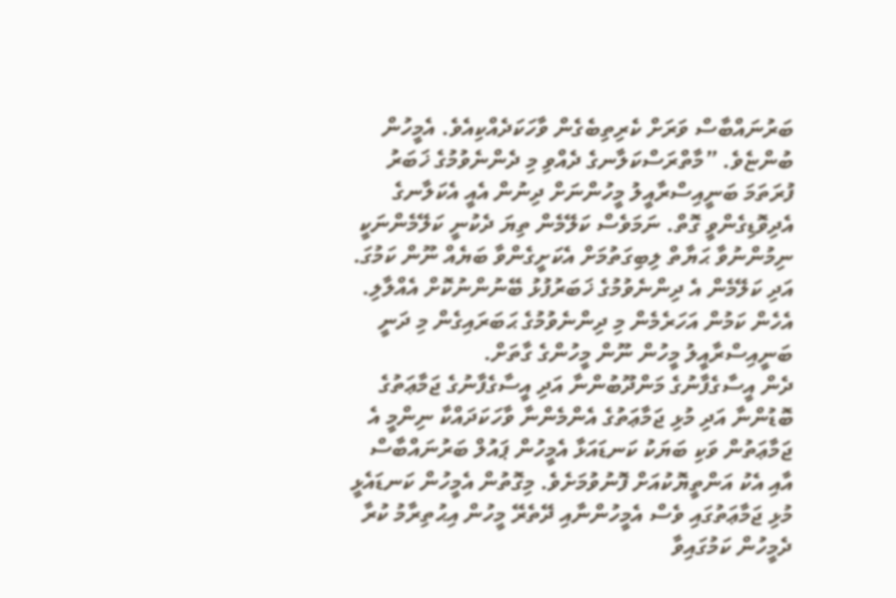ބަރުނައްބާސް ވަރަށް ކެރިތިބެގެން ވާހަކަދެއްކިއެވެ. އެމީހުން ބުންޏެވެ. ”މާތްރަސްކަލާނގެ ދެއްވި މި ދެންނެވުމުގެ ޚަބަރު ފުރަތަމަ ބަނީއިސްރާއީލު މީހުންނަށް ދިނުން އެއީ އެކަލާނގެ އެދިވޮޑިގެންވީ ގޮތް. ނަމަވެސް ކަލޭމެން ތިޔަ ދެކުނީ ކަލޭމެންނަކީ ނިމުންނުވާ ޙަޔާތް ލިބިގަތުމަށް އެކަށީގެންވާ ބަޔެއް ނޫން ކަމުގަ. އަދި ކަލޭމެން އެ ދިންނެވުމުގެ ޚަބަރުފުޅު ބޭނުންނުކޮށް އެއްލާލި. އެހެން ކަމުން އަހަރެމެން މި ދިންނެވުމުގެ ޙަބަރައިގެން މި ދަނީ ބަނީއިސްރާއީލު މީހުން ނޫން މީހުންގެ ގާތަށް.
ދެން އީސާގެފާނުގެ މަންދޫބުންނާ އަދި އީސާގެފާނުގެ ޖަމާޢަތުގެ ބޮޑުންނާ އަދި މުޅި ޖަމާޢަތުގެ އެންމެންނާ ވާހަކަދައްކާ ނިންމީ އެ ޖަމާޢަތުން ވަކި ބަޔަކު ކަނޑައަޅާ އެމީހުން ޕައުލް ބަރުނައްބާސް އާއި އެކު އަންތީޔޮކުއަށް ފޮނުވުމަށެވެ. މިގޮތުން އެމީހުން ކަނޑައެޅީ މުޅި ޖަމާޢަތުގައި ވެސް އެމީހުންނާއި ދޭތެރޭ މީހުން އިޙުތިރާމު ކުރާ ދެމީހުން ކަމުގައިވާ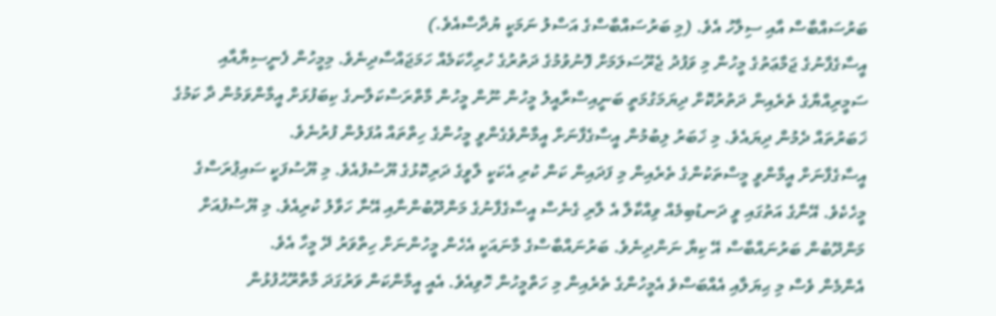ބަރުސައްބާސް އާއި ސިލާހު އެވެ. (މި ބަރުސައްބާސްގެ އަސްލު ނަމަކީ ޔުދާސްއެވެ.)
އީސާގެފާނުގެ ޖަމާޢަތުގެ މީހުން މި ވަފުދު ޖެރޫސަލަމަށް ފޮނުވުމުގެ ދަތުރުގެ ހުރިހާކަމެއް ހަމަޖައްސާދިނެވެ. މިމީހުން ފެނީސިޔާއާއި ސަމީރިއްޔާގެ ތެރެއިން ދަތުރުކޮށް ދިޔަމަގުމަތީ ބަނީއިސްރާއީލު މީހުން ނޫން މީހުން މާތްރަސްކަލާނގެ ކިބަފުޅަށް އީމާންވަމުން ދާ ކަމުގެ ޚަބަރުތައް ދެމުން ދިޔައެވެ. މި ޚަބަރު ލިބުމުން އީސާގެފާނަށް އީމާންވެގެންވީ މީހުންގެ ހިތްތައް އުފަލުން ފުރުނެވެ.
އީސާގެފާނަށް އީމާންވީ މީސްތަކުންގެ ތެރެއިން މި ފަދައިން ކަން ކުރި އެކަކީ ލާވީގެ ދަރިކޮޅުގެ ޔޫސުފުއެވެ. މި ޔޫސުފަކީ ސައިޕުރަސްގެ މީހެކެވެ. އޭނާގެ އަތުގައި ވީ ދަނޑުބިމެއް ވިއްކާލާ އެ ލާރި ގެނެސް އީސާގެފާނުގެ މަންދޫބުންނާއި އޭނާ ހަވާލު ކުރިއެވެ. މި ޔޫސުފުއަށް މަންދޫބުން ބަރުނައްބާސް އޭ ކިޔާ ނަންދިނެވެ. ބަރުނައްބާސްގެ މާނައަކީ އެހެން މީހުންނަށް ހިތްވަރު ދޭ މީހާ އެވެ.
އެންމެން ވެސް މި ޙިޔަލާއި އެއްބަސްވެ އެމީހުންގެ ތެރެއިން މި ހަތްމީހުން ހޮވިއެވެ. އެއީ އީމާންކަން ވަރުގަދަ މާތްރޫޙުފުޅުން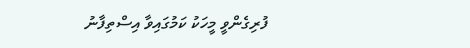ފުރިގެންވީ މީހަކު ކަމުގައިވާ އިސްތިފާނު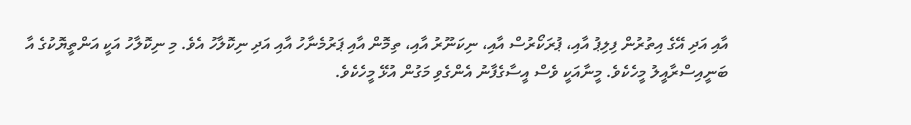އާއި އަދި އޭގެ އިތުރުން ފިލިޕު އާއި، ޕުރަކޯރުސް އާއި، ނިކަނޫރު އާއި، ތިމޮން އާއި ޕަރުމެނާހު އާއި އަދި ނިކޮލާހު އެވެ. މި ނިކޮލާހު އަކީ އަންތީޔޮކުގެ އާ ބަނީއިސްރާއީލު މީހެކެވެ. މީނާއަކީ ވެސް އީސާގެފާނު އެންގެވި މަގުން އުޅޭ މީހެކެވެ.